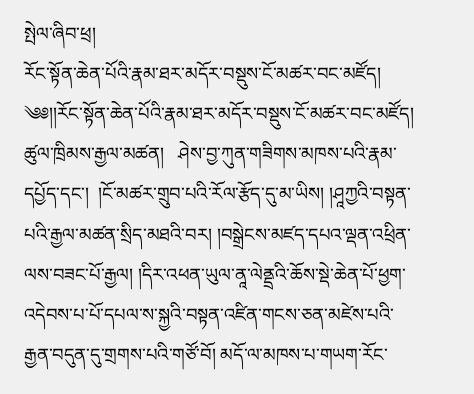སྤེལ་ཞིབ་ཕྲ།
རོང་སྟོན་ཆེན་པོའི་རྣམ་ཐར་མདོར་བསྡུས་ངོ་མཚར་བང་མཛོད།
༄༅།།རོང་སྟོན་ཆེན་པོའི་རྣམ་ཐར་མདོར་བསྡུས་ངོ་མཚར་བང་མཛོད། ཚུལ་ཁྲིམས་རྒྱལ་མཚན།   ཤེས་བྱ་ཀུན་གཟིགས་མཁས་པའི་རྣམ་དཔྱོད་དང་།  །ངོ་མཚར་གྲུབ་པའི་རོལ་རྩོད་དུ་མ་ཡིས། །ཤཱཀྱའི་བསྟན་པའི་རྒྱལ་མཚན་སྲིད་མཐའི་བར། །བསྒྲེངས་མཛད་དཔའ་ལྡན་འཕྲིན་ལས་བཟང་པོ་རྒྱལ། །དིར་འཕན་ཡུལ་ནཱ་ལེནྡྲའི་ཆོས་སྡེ་ཆེན་པོ་ཕྱག་འདེབས་པ་པོ་དཔལ་ས་སྐྱའི་བསྟན་འཛིན་གངས་ཅན་མཛེས་པའི་རྒྱན་བདུན་དུ་གྲགས་པའི་གཙོ་བོ། མདོ་ལ་མཁས་པ་གཡག་རོང་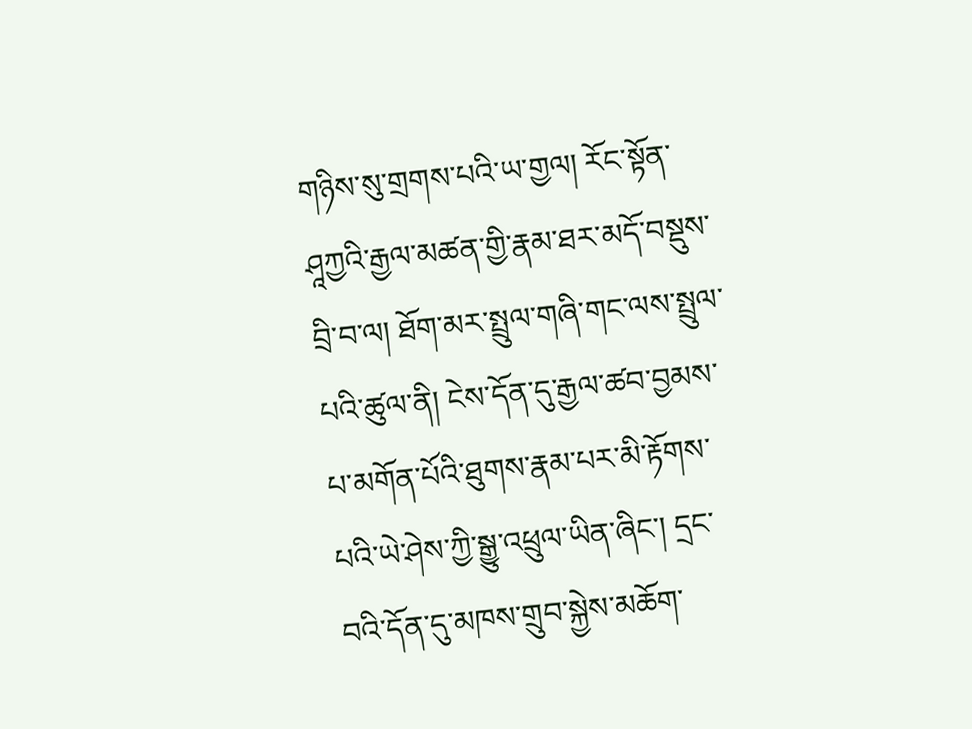གཉིས་སུ་གྲགས་པའི་ཡ་གྱལ། རོང་སྟོན་ཤཱཀྱའི་རྒྱལ་མཚན་གྱི་རྣམ་ཐར་མདོ་བསྡུས་བྲི་བ་ལ། ཐོག་མར་སྤྲུལ་གཞི་གང་ལས་སྤྲུལ་པའི་ཚུལ་ནི། ངེས་དོན་དུ་རྒྱལ་ཚབ་བྱམས་པ་མགོན་པོའི་ཐུགས་རྣམ་པར་མི་རྟོགས་པའི་ཡེ་ཤེས་ཀྱི་སྒྱུ་འཕྲུལ་ཡིན་ཞིང་། དྲང་བའི་དོན་དུ་མཁས་གྲུབ་སྐྱེས་མཆོག་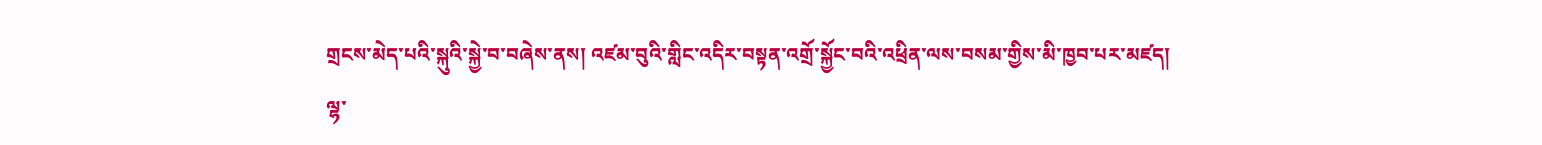གྲངས་མེད་པའི་སྐུའི་སྐྱེ་བ་བཞེས་ནས། འཛམ་བུའི་གླིང་འདིར་བསྟན་འགྲོ་སྐྱོང་བའི་འཕྲིན་ལས་བསམ་གྱིས་མི་ཁྱབ་པར་མཛད།
ལྷ་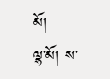མོ།
ལྷ་མོ། ས་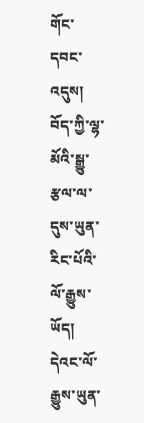གོང་དབང་འདུས། བོད་ཀྱི་ལྷ་མོའི་སྒྱུ་རྩལ་ལ་དུས་ཡུན་རིང་པོའི་ལོ་རྒྱུས་ཡོད། དེའང་ལོ་རྒྱུས་ཡུན་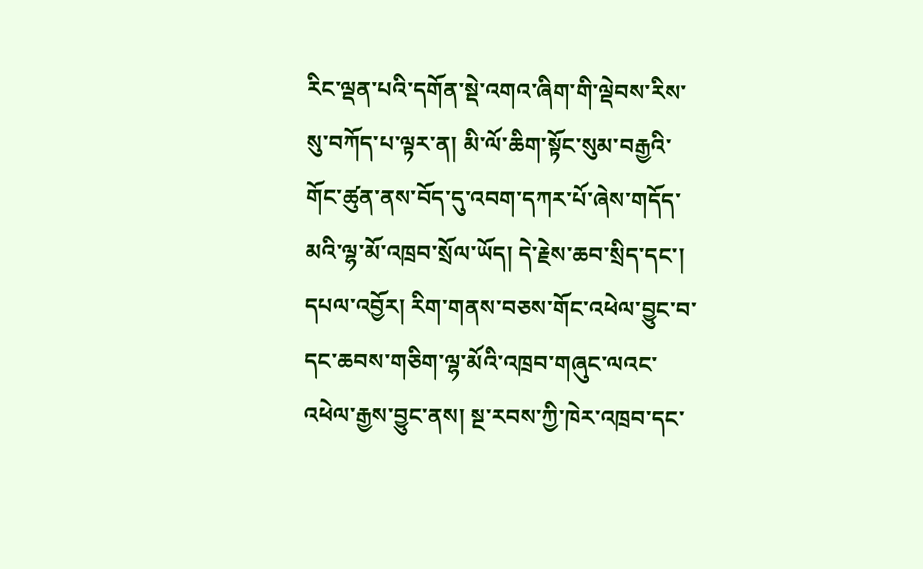རིང་ལྡན་པའི་དགོན་སྡེ་འགའ་ཞིག་གི་ལྡེབས་རིས་སུ་བཀོད་པ་ལྟར་ན། མི་ལོ་ཆིག་སྟོང་སུམ་བརྒྱའི་གོང་ཚུན་ནས་བོད་དུ་འབག་དཀར་པོ་ཞེས་གདོད་མའི་ལྷ་མོ་འཁྲབ་སྲོལ་ཡོད། དེ་རྗེས་ཆབ་སྲིད་དང་། དཔལ་འབྱོར། རིག་གནས་བཅས་གོང་འཕེལ་བྱུང་བ་དང་ཆབས་གཅིག་ལྷ་མོའི་འཁྲབ་གཞུང་ལའང་འཕེལ་རྒྱས་བྱུང་ནས། སྔ་རབས་ཀྱི་ཁེར་འཁྲབ་དང་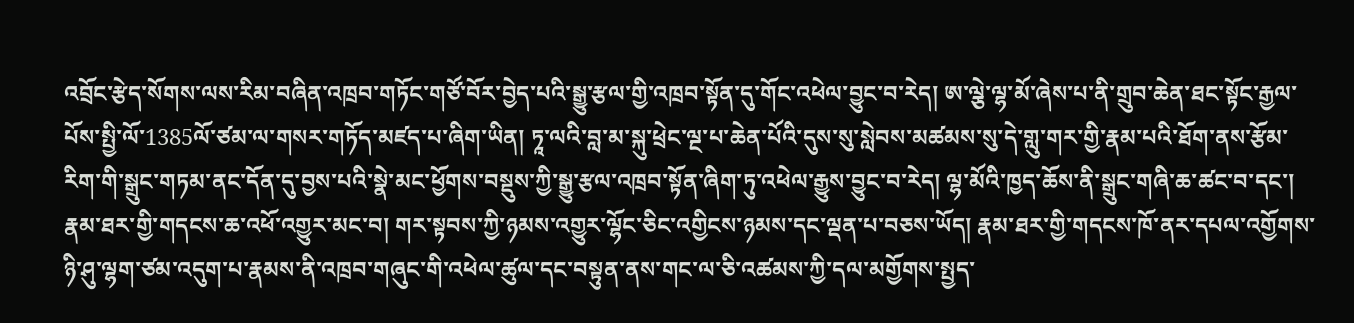འབྲོང་རྩེད་སོགས་ལས་རིམ་བཞིན་འཁྲབ་གཏོང་གཙོ་བོར་བྱེད་པའི་སྒྱུ་རྩལ་གྱི་འཁྲབ་སྟོན་དུ་གོང་འཕེལ་བྱུང་བ་རེད། ཨ་ལྕེ་ལྷ་མོ་ཞེས་པ་ནི་གྲུབ་ཆེན་ཐང་སྟོང་རྒྱལ་པོས་སྤྱི་ལོ་1385ལོ་ཙམ་ལ་གསར་གཏོད་མཛད་པ་ཞིག་ཡིན། ཏཱ་ལའི་བླ་མ་སྐུ་ཕྲེང་ལྔ་པ་ཆེན་པོའི་དུས་སུ་སླེབས་མཚམས་སུ་དེ་གླུ་གར་གྱི་རྣམ་པའི་ཐོག་ནས་རྩོམ་རིག་གི་སྒྲུང་གཏམ་ནང་དོན་དུ་བྱས་པའི་སྣེ་མང་ཕྱོགས་བསྡུས་ཀྱི་སྒྱུ་རྩལ་འཁྲབ་སྟོན་ཞིག་ཏུ་འཕེལ་རྒྱུས་བྱུང་བ་རེད། ལྷ་མོའི་ཁྱད་ཆོས་ནི་སྒྲུང་གཞི་ཆ་ཚང་བ་དང་། རྣམ་ཐར་གྱི་གདངས་ཆ་འཕོ་འགྱུར་མང་བ། གར་སྟབས་ཀྱི་ཉམས་འགྱུར་ལྷོང་ཅིང་འགྱིངས་ཉམས་དང་ལྡན་པ་བཅས་ཡོད། རྣམ་ཐར་གྱི་གདངས་ཁོ་ནར་དཔལ་འགྱོགས་ཉི་ཤུ་ལྷག་ཙམ་འདུག་པ་རྣམས་ནི་འཁྲབ་གཞུང་གི་འཕེལ་ཚུལ་དང་བསྟུན་ནས་གང་ལ་ཅི་འཚམས་ཀྱི་དལ་མགྱོགས་སྤྱད་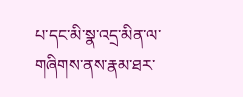པ་དང་མི་སྣ་འདྲ་མིན་ལ་གཞིགས་ནས་རྣམ་ཐར་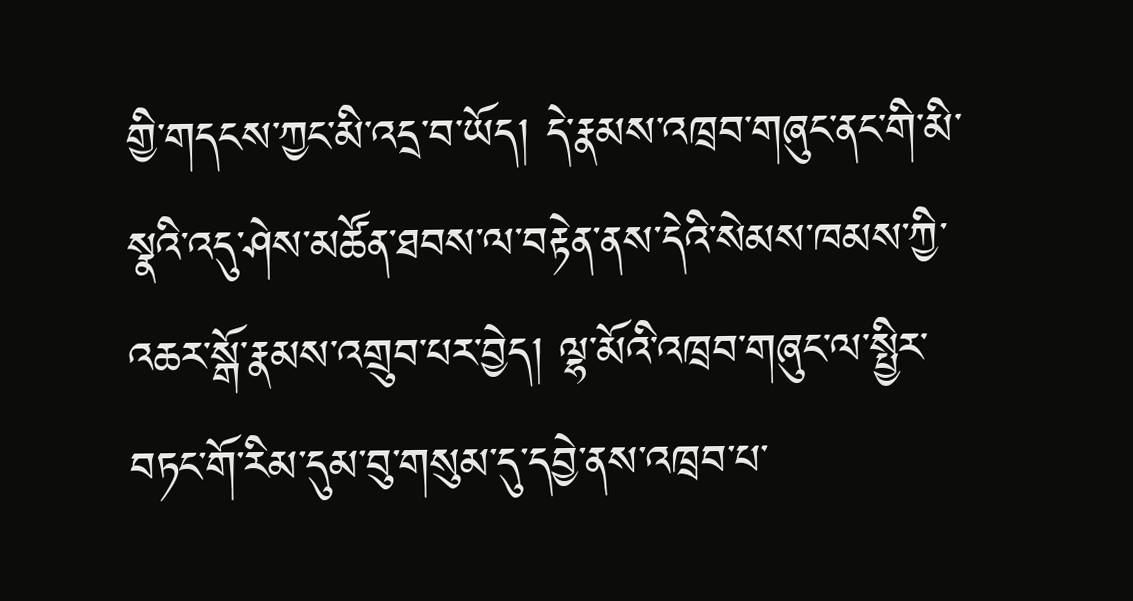གྱི་གདངས་ཀྱང་མི་འདྲ་བ་ཡོད། དེ་རྣམས་འཁྲབ་གཞུང་ནང་གི་མི་སྣའི་འདུ་ཤེས་མཚོན་ཐབས་ལ་བརྟེན་ནས་དེའི་སེམས་ཁམས་ཀྱི་འཆར་སྒོ་རྣམས་འགྲུབ་པར་བྱེད། ལྷ་མོའི་འཁྲབ་གཞུང་ལ་སྤྱིར་བཏང་གོ་རིམ་དུམ་བུ་གསུམ་དུ་དབྱེ་ནས་འཁྲབ་པ་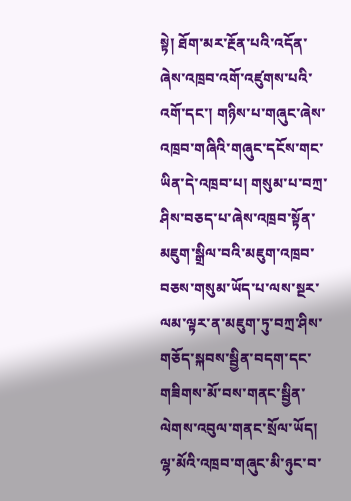སྟེ། ཐོག་མར་རྔོན་པའི་འདོན་ཞེས་འཁྲབ་འགོ་འཛུགས་པའི་འགོ་དང་། གཉིས་པ་གཞུང་ཞེས་འཁྲབ་གཞིའི་གཞུང་དངོས་གང་ཡིན་དེ་འཁྲབ་པ། གསུམ་པ་བཀྲ་ཤིས་བཅད་པ་ཞེས་འཁྲབ་སྟོན་མཇུག་སྒྲིལ་བའི་མཇུག་འཁྲབ་བཅས་གསུམ་ཡོད་པ་ལས་སྔར་ལམ་ལྟར་ན་མཇུག་ཏུ་བཀྲ་ཤིས་གཅོད་སྐབས་སྦྱིན་བདག་དང་གཟིགས་མོ་བས་གནང་སྦྱིན་ལེགས་འབུལ་གནང་སྲོལ་ཡོད། ལྷ་མོའི་འཁྲབ་གཞུང་མི་ཉུང་བ་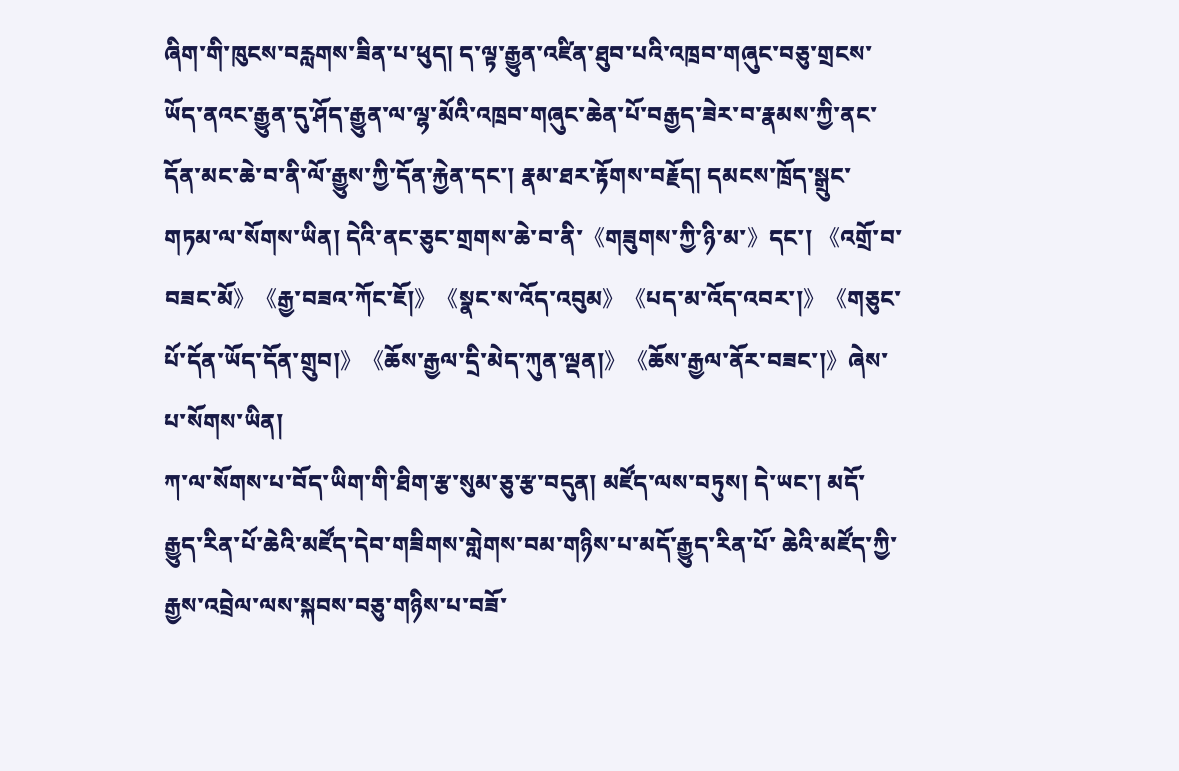ཞིག་གི་ཁུངས་བརླགས་ཟིན་པ་ཕུད། ད་ལྟ་རྒྱུན་འཛིན་ཐུབ་པའི་འཁྲབ་གཞུང་བཅུ་གྲངས་ཡོད་ནའང་རྒྱུན་དུ་ཤོད་རྒྱུན་ལ་ལྷ་མོའི་འཁྲབ་གཞུང་ཆེན་པོ་བརྒྱད་ཟེར་བ་རྣམས་ཀྱི་ནང་དོན་མང་ཆེ་བ་ནི་ལོ་རྒྱུས་ཀྱི་དོན་རྐྱེན་དང་། རྣམ་ཐར་རྟོགས་བརྗོད། དམངས་ཁྲོད་སྒྲུང་གཏམ་ལ་སོགས་ཡིན། དེའི་ནང་ཅུང་གྲགས་ཆེ་བ་ནི་《གཟུགས་ཀྱི་ཉི་མ་》དང་། 《འགྲོ་བ་བཟང་མོ》《རྒྱ་བཟའ་ཀོང་ཇོ།》《སྣང་ས་འོད་འབུམ》《པད་མ་འོད་འབར་།》《གཅུང་པོ་དོན་ཡོད་དོན་གྲུབ།》《ཆོས་རྒྱལ་དྲི་མེད་ཀུན་ལྡན།》《ཆོས་རྒྱལ་ནོར་བཟང་།》ཞེས་པ་སོགས་ཡིན།
ཀ་ལ་སོགས་པ་བོད་ཡིག་གི་ཐིག་རྩ་སུམ་ཅུ་རྩ་བདུན། མཛོད་ལས་བཏུས། དེ་ཡང་། མདོ་རྒྱུད་རིན་པོ་ཆེའི་མཛོད་དེབ་གཟིགས་གླེགས་བམ་གཉིས་པ་མདོ་རྒྱུད་རིན་པོ་ ཆེའི་མཛོད་ཀྱི་རྒྱས་འབྲེལ་ལས་སྐབས་བཅུ་གཉིས་པ་བཟོ་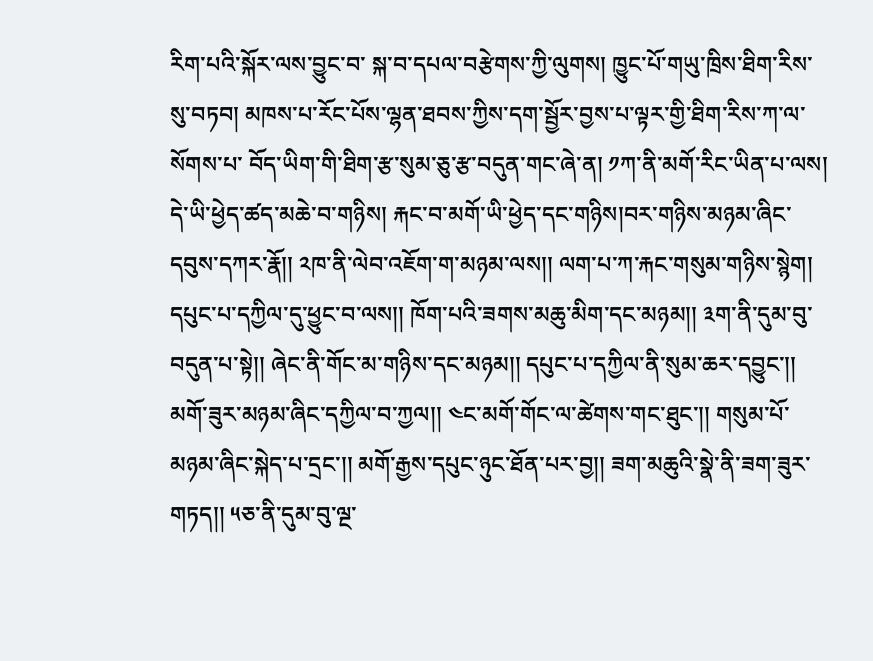རིག་པའི་སྐོར་ལས་བྱུང་བ་ སྐ་བ་དཔལ་བརྩེགས་ཀྱི་ལུགས། ཁྱུང་པོ་གཡུ་ཁྲིས་ཐིག་རིས་སུ་བཏབ། མཁས་པ་རོང་པོས་ལྷན་ཐབས་ཀྱིས་དག་སྦྱོར་བྱས་པ་ལྟར་གྱི་ཐིག་རིས་ཀ་ལ་སོགས་པ་ བོད་ཡིག་གི་ཐིག་རྩ་སུམ་ཅུ་རྩ་བདུན་གང་ཞེ་ན། ༡ཀ་ནི་མགོ་རིང་ཡིན་པ་ལས། དེ་ཡི་ཕྱེད་ཚད་མཆེ་བ་གཉིས། རྐང་བ་མགོ་ཡི་ཕྱེད་དང་གཉིས།བར་གཉིས་མཉམ་ཞིང་དབུས་དཀར་རྣོ།། ༢ཁ་ནི་ལེབ་འཇོག་ག་མཉམ་ལས།། ལག་པ་ཀ་རྐང་གསུམ་གཉིས་སྙེག། དཔུང་པ་དཀྱིལ་དུ་ཕྱུང་བ་ལས།། ཁོག་པའི་ཟགས་མཆུ་མིག་དང་མཉམ།། ༣ག་ནི་དུམ་བུ་བདུན་པ་སྟེ།། ཞེང་ནི་གོང་མ་གཉིས་དང་མཉམ།། དཔུང་པ་དཀྱིལ་ནི་སུམ་ཆར་དབྱུང་།། མགོ་ཟུར་མཉམ་ཞིང་དཀྱིལ་བ་ཀྱལ།། ༤ང་མགོ་གོང་ལ་ཚེགས་གང་ཐུང་།། གསུམ་པོ་མཉམ་ཞིང་སྐེད་པ་དྲང་།། མགོ་རྒྱས་དཔུང་ཉུང་ཐོན་པར་བྱ།། ཟག་མཆུའི་སྣེ་ནི་ཟག་ཟུར་གཏད།། ༥ཅ་ནི་དུམ་བུ་ལྔ་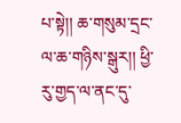པ་སྟེ།། ཆ་གསུམ་དྲང་ལ་ཆ་གཉིས་སྒུར།། ཕྱི་རུ་གྱད་ལ་ནང་དུ་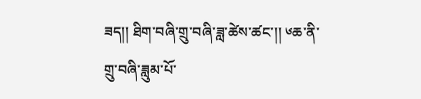ཟད།། ཐིག་བཞི་གྲུ་བཞི་ཟླ་ཚེས་ཚང་།། ༦ཆ་ནི་གྲུ་བཞི་ཟླུམ་པོ་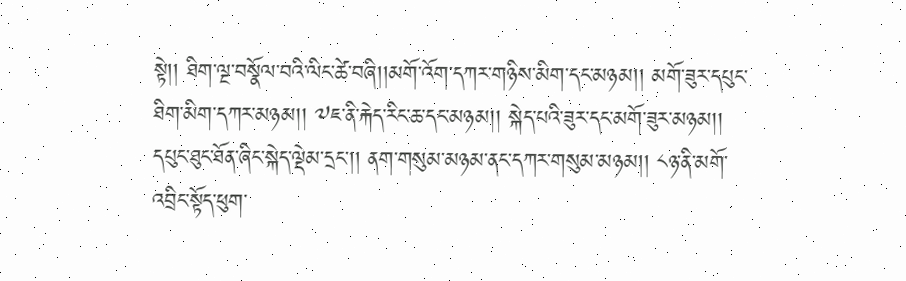སྟེ།། ཐིག་ལྔ་བསྣོལ་བའི་ལིང་ཚེ་བཞི།།མགོ་འོག་དཀར་གཉིས་མིག་དང་མཉམ།། མགོ་ཟུར་དཔུང་ཐིག་མིག་དཀར་མཉམ།། ༧ཇ་ནི་རྐེད་རིང་ཆ་དང་མཉམ།། སྐེད་པའི་ཟུར་དང་མགོ་ཟུར་མཉམ།། དཔུང་ཐུང་ཐོན་ཞིང་སྐེད་ལྡེམ་དྲང་།། ནག་གསུམ་མཉམ་ནང་དཀར་གསུམ་མཉམ།། ༨ཉ་ནི་མགོ་འབྲིང་སྟོད་ཕུག་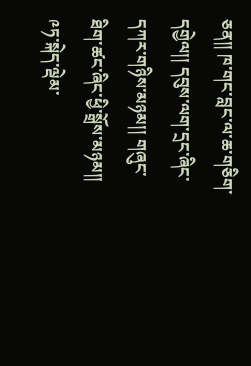ཅན།། ཁ་གང་བླང་ལ་ཆ་གཅིག་དགྱེལ།། དབུས་ལག་དྲང་ཞིང་དཀར་གཉིས་མཉམ།། གཞུང་ཐིག་ཚང་ཞིང་ཕྱི་སྒྲོས་མཉམ།། ༩ཏ་སྐེད་ལྡེམ་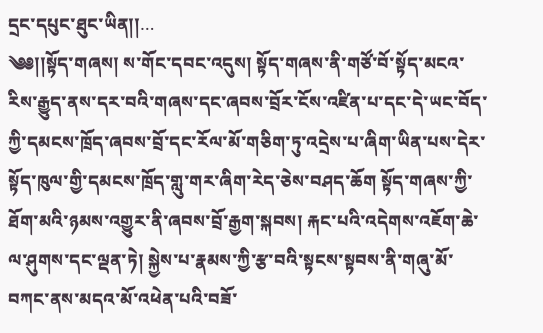དྲང་དཔུང་ཐུང་ཡིན།།…
༄༅།།སྟོད་གཞས། ས་གོང་དབང་འདུས། སྟོད་གཞས་ནི་གཙོ་བོ་སྟོད་མངའ་རིས་རྒྱུད་ནས་དར་བའི་གཞས་དང་ཞབས་བྲོར་ངོས་འཛིན་པ་དང་དེ་ཡང་བོད་ཀྱི་དམངས་ཁྲོད་ཞབས་བྲོ་དང་རོལ་མོ་གཅིག་ཏུ་འདྲེས་པ་ཞིག་ཡིན་པས་དེར་སྟོད་ཁུལ་གྱི་དམངས་ཁྲོད་གླུ་གར་ཞིག་རེད་ཅེས་བཤད་ཆོག སྟོད་གཞས་ཀྱི་ཐོག་མའི་ཉམས་འགྱུར་ནི་ཞབས་བྲོ་རྒྱག་སྐབས། རྐང་པའི་འདེགས་འཇོག་ཆེ་ལ་ཤུགས་དང་ལྡན་ཏེ། སྐྱེས་པ་རྣམས་ཀྱི་རྩ་བའི་སྟངས་སྟབས་ནི་གཞུ་མོ་བཀང་ནས་མདའ་མོ་འཕེན་པའི་བཟོ་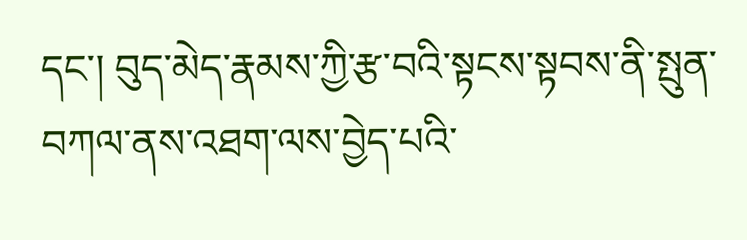དང་། བུད་མེད་རྣམས་ཀྱི་རྩ་བའི་སྟངས་སྟབས་ནི་སྤུན་བཀལ་ནས་འཐག་ལས་བྱེད་པའི་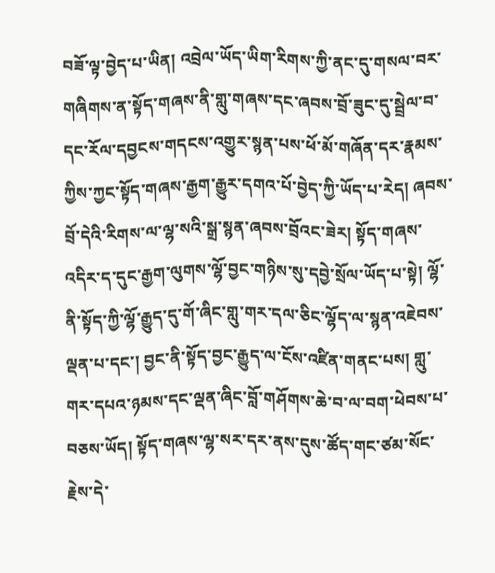བཟོ་ལྟ་བྱེད་པ་ཡིན། འབྲེལ་ཡོད་ཡིག་རིགས་ཀྱི་ནང་དུ་གསལ་བར་གཞིགས་ན་སྟོད་གཞས་ནི་གླུ་གཞས་དང་ཞབས་བྲོ་ཟུང་དུ་སྦྲེལ་བ་དང་རོལ་དབྱངས་གདངས་འགྱུར་སྙན་པས་ཕོ་མོ་གཞོན་དར་རྣམས་ཀྱིས་ཀྱང་སྟོད་གཞས་རྒྱག་རྒྱུར་དགའ་པོ་བྱེད་ཀྱི་ཡོད་པ་རེད། ཞབས་བྲོ་དེའི་རིགས་ལ་ལྷ་སའི་སྒྲ་སྙན་ཞབས་བྲོའང་ཟེར། སྟོད་གཞས་འདིར་ད་དུང་རྒྱག་ལུགས་ལྷོ་བྱང་གཉིས་སུ་དབྱེ་སྲོལ་ཡོད་པ་སྟེ། ལྷོ་ནི་སྟོད་ཀྱི་ལྷོ་རྒྱུད་དུ་གོ་ཞིང་གླུ་གར་དལ་ཅིང་ལྷོད་ལ་སྙན་འཇེབས་ལྡན་པ་དང་། བྱང་ནི་སྟོད་བྱང་རྒྱུད་ལ་ངོས་འཛིན་གནང་པས། གླུ་གར་དཔའ་ཉམས་དང་ལྡན་ཞིང་བློ་གཤོགས་ཆེ་བ་ལ་བག་ཕེབས་པ་བཅས་ཡོད། སྟོད་གཞས་ལྷ་སར་དར་ནས་དུས་ཚོད་གང་ཙམ་སོང་རྗེས་དེ་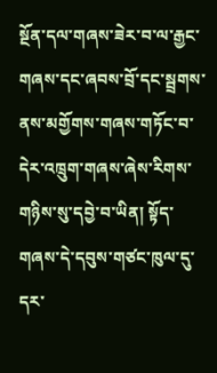སྔོན་དལ་གཞས་ཟེར་བ་ལ་རྒྱང་གཞས་དང་ཞབས་བྲོ་དང་སྦྲགས་ནས་མགྱོགས་གཞས་གཏོང་བ་དེར་འཁྲུག་གཞས་ཞེས་རིགས་གཉིས་སུ་དབྱེ་བ་ཡིན། སྟོད་གཞས་དེ་དབུས་གཙང་ཁུལ་དུ་དར་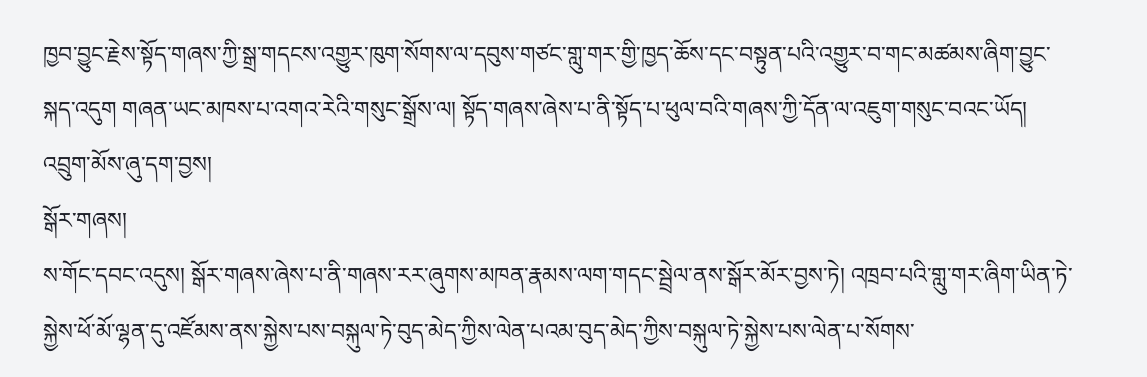ཁྱབ་བྱུང་རྗེས་སྟོད་གཞས་ཀྱི་སྒྲ་གདངས་འགྱུར་ཁུག་སོགས་ལ་དབུས་གཙང་གླུ་གར་གྱི་ཁྱད་ཆོས་དང་བསྟུན་པའི་འགྱུར་བ་གང་མཚམས་ཞིག་བྱུང་སྐད་འདུག གཞན་ཡང་མཁས་པ་འགའ་རེའི་གསུང་སྒྲོས་ལ། སྟོད་གཞས་ཞེས་པ་ནི་སྟོད་པ་ཕུལ་བའི་གཞས་ཀྱི་དོན་ལ་འཇུག་གསུང་བའང་ཡོད། འབྲུག་མོས་ཞུ་དག་བྱས།
སྒོར་གཞས།
ས་གོང་དབང་འདུས། སྒོར་གཞས་ཞེས་པ་ནི་གཞས་རར་ཞུགས་མཁན་རྣམས་ལག་གདང་སྦྲེལ་ནས་སྒོར་མོར་བྱས་ཏེ། འཁྲབ་པའི་གླུ་གར་ཞིག་ཡིན་ཏེ་སྐྱེས་ཕོ་མོ་ལྷན་དུ་འཛོམས་ནས་སྐྱེས་པས་བསྐུལ་ཏེ་བུད་མེད་ཀྱིས་ལེན་པའམ་བུད་མེད་ཀྱིས་བསྐུལ་ཏེ་སྐྱེས་པས་ལེན་པ་སོགས་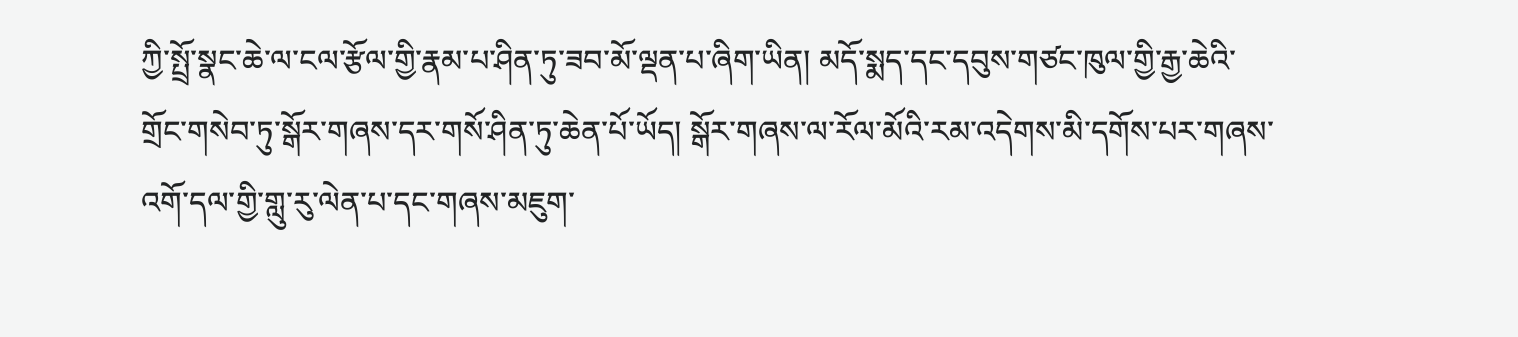ཀྱི་སྤྲོ་སྣང་ཆེ་ལ་ངལ་རྩོལ་གྱི་རྣམ་པ་ཤིན་ཏུ་ཟབ་མོ་ལྡན་པ་ཞིག་ཡིན། མདོ་སྨད་དང་དབུས་གཙང་ཁུལ་གྱི་རྒྱ་ཆེའི་གྲོང་གསེབ་ཏུ་སྒོར་གཞས་དར་གསོ་ཤིན་ཏུ་ཆེན་པོ་ཡོད། སྒོར་གཞས་ལ་རོལ་མོའི་རམ་འདེགས་མི་དགོས་པར་གཞས་འགོ་དལ་གྱི་གླུ་རུ་ལེན་པ་དང་གཞས་མཇུག་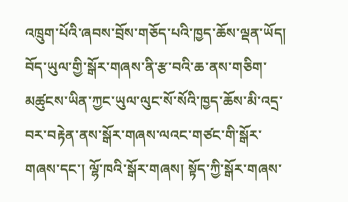འཁྲུག་པོའི་ཞབས་བྲོས་གཅོད་པའི་ཁྱད་ཆོས་ལྡན་ཡོད། བོད་ཡུལ་གྱི་སྒོར་གཞས་ནི་རྩ་བའི་ཆ་ནས་གཅིག་མཚུངས་ཡིན་ཀྱང་ཡུལ་ལུང་སོ་སོའི་ཁྱད་ཆོས་མི་འདྲ་བར་བརྟེན་ནས་སྒོར་གཞས་ལའང་གཙང་གི་སྒོར་གཞས་དང་། ལྷོ་ཁའི་སྒོར་གཞས། སྟོད་ཀྱི་སྒོར་གཞས་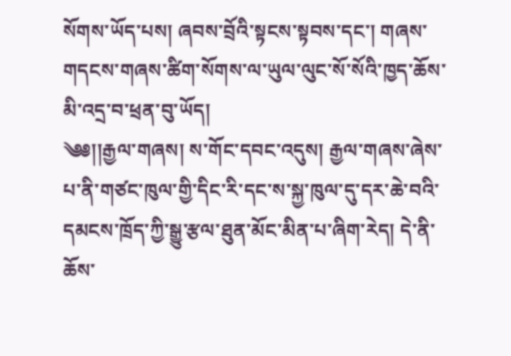སོགས་ཡོད་པས། ཞབས་བྲོའི་སྟངས་སྟབས་དང་། གཞས་གདངས་གཞས་ཚིག་སོགས་ལ་ཡུལ་ལུང་སོ་སོའི་ཁྱད་ཆོས་མི་འདྲ་བ་ཕྲན་བུ་ཡོད།
༄༅།།རྒྱལ་གཞས། ས་གོང་དབང་འདུས། རྒྱལ་གཞས་ཞེས་པ་ནི་གཙང་ཁུལ་གྱི་དིང་རི་དང་ས་སྐྱ་ཁུལ་དུ་དར་ཆེ་བའི་དམངས་ཁྲོད་ཀྱི་སྒྱུ་རྩལ་ཐུན་མོང་མིན་པ་ཞིག་རེད། དེ་ནི་ཆོས་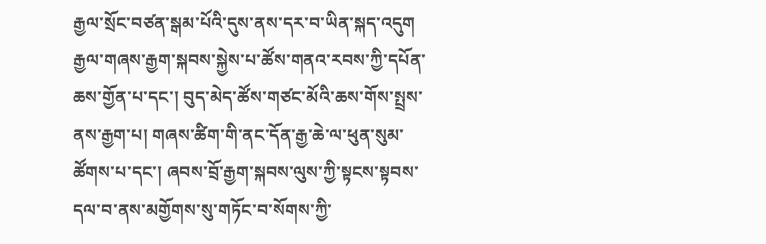རྒྱལ་སྲོང་བཙན་སྒམ་པོའི་དུས་ནས་དར་བ་ཡིན་སྐད་འདུག རྒྱལ་གཞས་རྒྱག་སྐབས་སྐྱེས་པ་ཚོས་གནའ་རབས་ཀྱི་དཔོན་ཆས་གྱོན་པ་དང་། བུད་མེད་ཚོས་གཙང་མོའི་ཆས་གོས་སྤྲས་ནས་རྒྱག་པ། གཞས་ཚིག་གི་ནང་དོན་རྒྱ་ཆེ་ལ་ཕུན་སུམ་ཚོགས་པ་དང་། ཞབས་བྲོ་རྒྱག་སྐབས་ལུས་ཀྱི་སྟངས་སྟབས་དལ་བ་ནས་མགྱོགས་སུ་གཏོང་བ་སོགས་ཀྱི་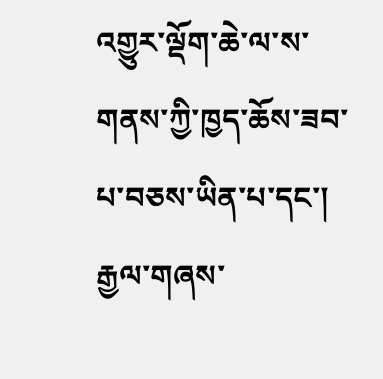འགྱུར་ལྡོག་ཆེ་ལ་ས་གནས་ཀྱི་ཁྱད་ཆོས་ཟབ་པ་བཅས་ཡིན་པ་དང་། རྒྱལ་གཞས་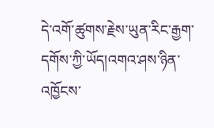དེ་འགོ་ཚུགས་རྗེས་ཡུན་རིང་རྒྱག་དགོས་ཀྱི་ཡོད།འགའ་ཤས་ཉིན་འཁྱོངས་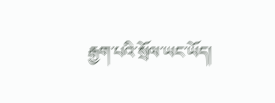རྒྱག་པའི་སྲོལ་ཡང་ཡོད།